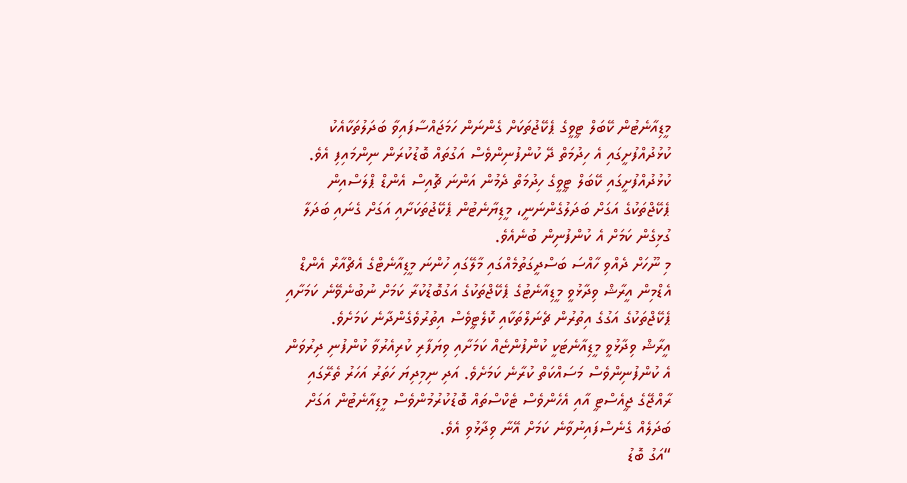މީޑިއާނެޓުން ކޭބަލް ޓީވީގެ ޕެކޭޖުތަކަށް ގެންނަން ހަމަޖައްސާފައިވާ ބަދަލުތަކާއެކު ކުޅުދުއްފުށީގައި އެ ހިދުމަތް ދޭ ކުންފުނިންވެސް އަގުތައް ބޮޑުކުރަން ނިންމައިފި އެވެ.
ކުޅުދުއްފުށީގައި ކޭބަލް ޓީވީގެ ހިދުމަތް ދެމުން އަންނަ ޗޮއިސް އެންޑް ޕްލަސްއިން ޕެކޭޖްތަކުގެ އަގަށް ބަދަލުގެންނަނީ، މީޑިޔާނެޓުން ޕެކޭޖުތަކަށާއި އަގަށް ގެނައި ބަދަލާ ގުޅިގެން ކަމަށް އެ ކުންފުނިން ބުނެއެވެ.
މި ނޫހަށް ދެއްވި ހާއްސަ ބަސްދީގަތުމެއްގައި މާލޭގައި ހުންނަ މީޑިއާނެޓްގެ އެޗްއާރް އެންޑް އެޑްމިން އީރާޝް ވިދާޅުވީ މީޑިއާނެޓުގެ ޕެކޭޖްތަކުގެ އަގުބޮޑުކުރާ ކަމަށް ނުބުނެވޭނެ ކަމަށާއި ޕެކޭޖްތަކުގެ އަގުގެ އިތުރުން ޗެނަލްތަކާއި ކޮލެޓީވެސް އިތުރުވެގެންދާނެ ކަމަށެވެ.
އީރާޝް ވިދާޅުވީ މީޑިއާނެޓަކީ ކުންފުންޏެއް ކަމަށާއި ވިޔަފާރި ކުރިއެރުވާ ކުންފުނި ދިރުވަން އެ ކުންފުނިންވެސް މަސައްކަތް ކުރާނެ ކަމަށެވެ. އަދި ނިމިދިޔަ ހަތަރު އަހަރު ތެރޭގައި ރާއްޖޭގެ ޖީއެސްޓީ އާއި އެހެންވެސް ޓެކްސްތައް ބޮޑުކުރުމުންވެސް މީޑިއާނެޓުން އަގަށް ބަދަލެއް ގެނެސްފައިނުވާނެ ކަމަށް އޭނާ ވިދާޅުވި އެވެ.
“އަގު ބޮޑު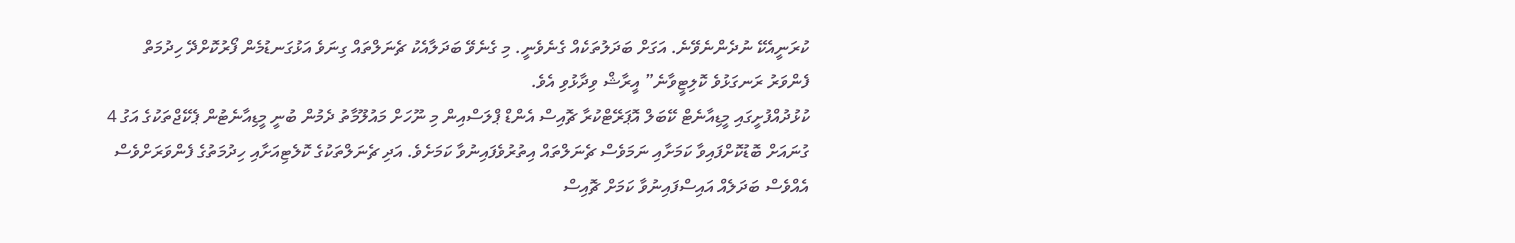ކުރަނީއެކޭ ނުދެންނެވޭނެ. އަގަށް ބަދަލުތަކެއް ގެނެވެނީ. މި ގެނެވޭ ބަދަލާއެކު ޗެނަލްތައް ގިނަވެ އަޅުގަނޑުމެން ފޯރުކޮށްދޭ ހިދުމަތް ފެންވަރު ރަނގަޅުވެ ކޮލިޓީވާނެ” އީރާޝް ވިދާޅުވި އެވެ.
ކުޅުދުއްފުށީގައި މީޑިއާނެޓް ކޭބަލް އޮޕަރޭޓްކުރާ ޗޮއިސް އެންޑް ޕްލަސްއިން މި ނޫހަށް މައުލޫމާތު ދެމުން ބުނީ މީޑިއާނެޓުން ޕެކޭޖްތަކުގެ އަގު 4 ގުނައަށް ބޮޑުކޮށްފައިވާ ކަމަށާއި ނަމަވެސް ޗެނަލްތައް އިތުރުވެފައިނުވާ ކަމަށެވެ. އަދި ޗެނަލްތަކުގެ ކޮލެޓިއަށާއި ހިދުމަތުގެ ފެންވަރަށްވެސް އެއްވެސް ބަދަލެއް އައިސްފައިނުވާ ކަމަށް ޗޮއިސް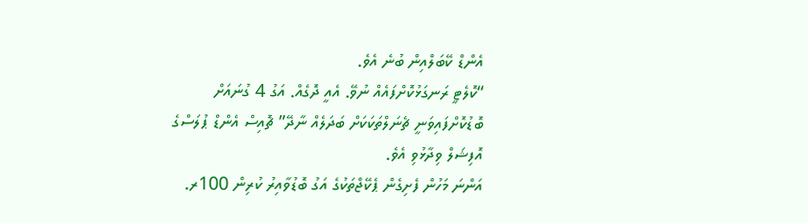އެންޑް ކޭބަލްއިން ބުނެ އެވެ.
“ކޮލެޓީ ރަނގަޅުކޮށްފައެއް ނުވޭ. އެއީ ދޮގެއް. އަގު 4 ގުނައަށް ބޮޑުކޮށްފައިވަނީ ޗެނަލްތަކަކަށް ބަދަލެއް ނާދޭ” ޗޮއިސް އެންޑް ޕުލަސްގެ އޮފިޝަލް ވިދާޅުވި އެވެ.
އަންނަ މަހުން ފެށިގެން ޕެކޭޖްތަކުގެ އަގު ބޮޑުވާއިރު ކުރިން 100ރ.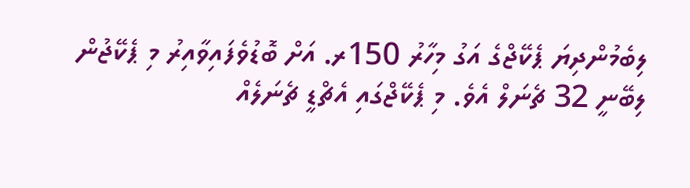ލިބެމުންދިޔަ ޕެކޭޖްގެ އަގު މިހާރު 150ރ. އަށް ބޮޑުވެފައިވާއިރު މި ޕެކޭޖުން ލިބޭނީ 32 ޗެނަލް އެވެ. މި ޕެކޭޖްގައި އެޗްޑީ ޗެނަލެއް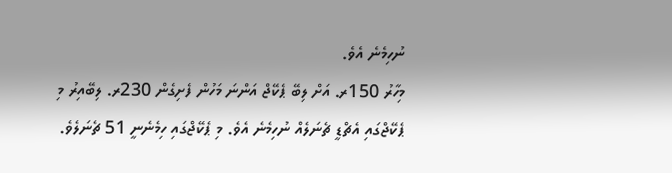ނުހިމެނެ އެވެ.
މިހާރު 150ރ. އަށް ލިބޭ ޕެކޭޖް އަންނަ މަހުން ފެށިގެން 230ރ. ލިބޭއިރު މި ޕެކޭޖްގައި އެޗްޑީ ޗެނަލެއް ނުހިމެނެ އެވެ. މި ޕެކޭޖްގައި ހިމެނެނީ 51 ޗެނަލެވެ.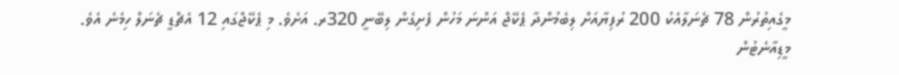މީގެއިތުރުން 78 ޗެނަލާއެކު 200 ރުފިޔާއަށް ލިބެމުންދާ ޕެކޭޖް އަންނަ މަހުން ފެށިގެން ލިބޭނީ 320ރ. އަށެވެ. މި ޕެކޭޖްގައި 12 އެޗްޑީ ޗެނަލް ހިމެނެ އެވެ.
މީޑިއާނެޓުން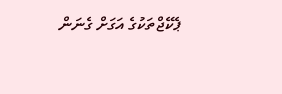ޕެކޭޖްތަކުގެ އަގަށް ގެނަން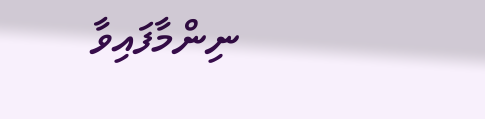ނިންމާފައިވާ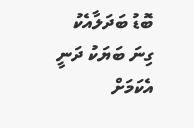ބޮޑު ބަދަލާއެކު ގިނަ ބަޔަކު ދަނީ އެކަމަށް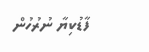ފާޑުކިޔާ ނުރުހުން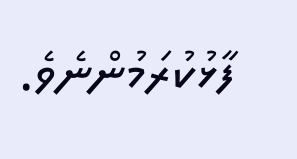ފާޅުކުރަމުންނެވެ.